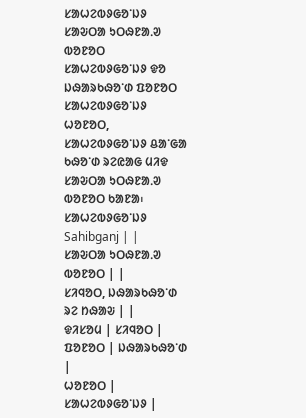ᱥᱟᱦᱮᱵᱽᱜᱚᱸᱡᱽ ᱥᱟᱶᱛᱟ ᱩᱛᱷᱱᱟᱹᱣ ᱵᱚᱱᱚᱛ
ᱥᱟᱦᱮᱵᱽᱜᱚᱸᱡᱽ ᱫᱚ ᱡᱷᱟᱨᱠᱷᱚᱸᱰ ᱯᱚᱱᱚᱛ ᱥᱟᱦᱮᱵᱽᱜᱚᱸᱡᱽ ᱦᱚᱱᱚᱛ, ᱥᱟᱦᱮᱵᱽᱜᱚᱸᱡᱽ ᱪᱟᱸᱜᱟ ᱠᱷᱚᱸᱰ ᱨᱮᱭᱟᱜ ᱢᱤᱫ ᱥᱟᱶᱛᱟ ᱩᱛᱷᱱᱟᱹᱣ ᱵᱚᱱᱚᱛ ᱠᱟᱱᱟ᱾
ᱥᱟᱦᱮᱵᱽᱜᱚᱸᱡᱽ Sahibganj | |
ᱥᱟᱶᱛᱟ ᱩᱛᱷᱱᱟᱹᱣ ᱵᱚᱱᱚᱛ | |
ᱥᱤᱧᱚᱛ, ᱡᱷᱟᱨᱠᱷᱚᱸᱰ ᱨᱮ ᱴᱷᱟᱶ | |
ᱫᱤᱥᱚᱢ | ᱥᱤᱧᱚᱛ |
ᱯᱚᱱᱚᱛ | ᱡᱷᱟᱨᱠᱷᱚᱸᱰ |
ᱦᱚᱱᱚᱛ | ᱥᱟᱦᱮᱵᱽᱜᱚᱸᱡᱽ |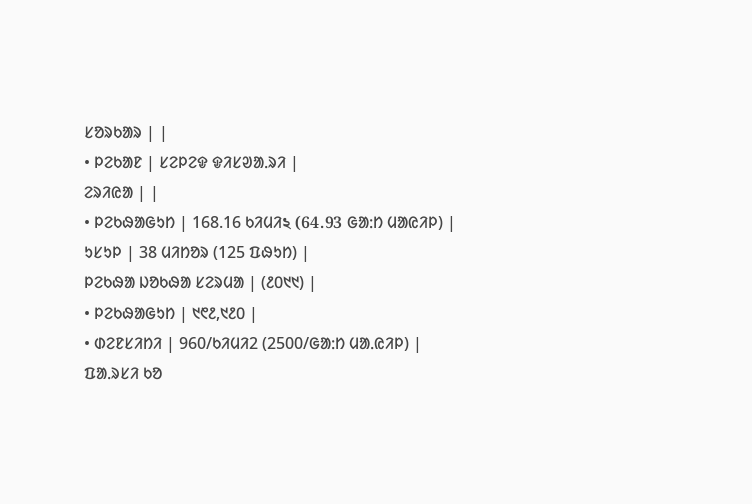ᱥᱚᱨᱠᱟᱨ | |
• ᱞᱮᱠᱟᱱ | ᱥᱮᱞᱮᱫ ᱫᱤᱥᱣᱟᱹᱨᱤ |
ᱮᱨᱤᱭᱟ | |
• ᱞᱮᱠᱷᱟᱜᱩᱴ | 168.16 ᱠᱤᱢᱤ২ (64.93 ᱜᱟᱺᱴ ᱢᱟᱭᱤᱞ) |
ᱩᱥᱩᱞ | 38 ᱢᱤᱴᱚᱨ (125 ᱯᱷᱩᱴ) |
ᱞᱮᱠᱷᱟ ᱡᱚᱠᱷᱟ ᱥᱮᱨᱢᱟ | (᱒᱐᱑᱑) |
• ᱞᱮᱠᱷᱟᱜᱩᱴ | ᱑᱖᱒,᱑᱒᱐ |
• ᱰᱮᱱᱥᱤᱴᱤ | 960/ᱠᱤᱢᱤ2 (2500/ᱜᱟᱺᱴ ᱢᱟᱹᱭᱤᱞ) |
ᱯᱟᱹᱨᱥᱤ ᱠᱚ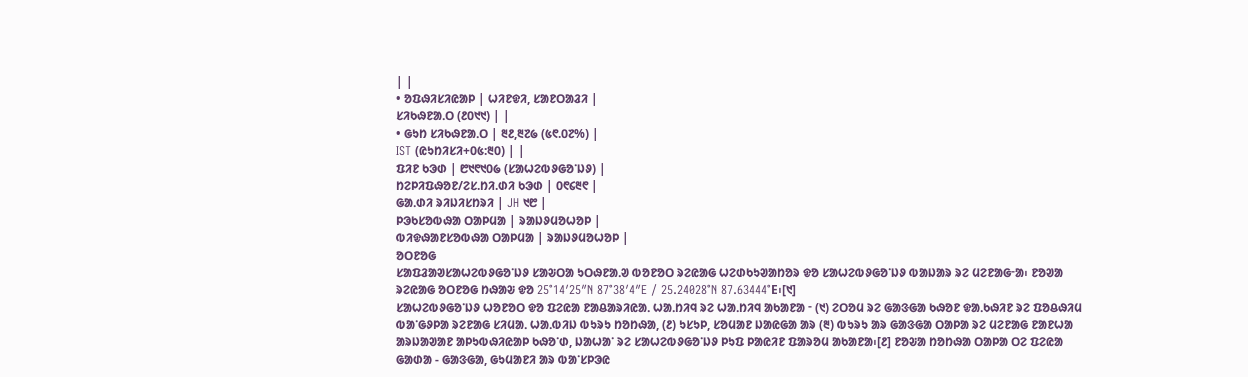| |
• ᱚᱯᱷᱤᱥᱤᱭᱟᱞ | ᱦᱤᱱᱫᱤ, ᱥᱟᱱᱛᱟᱲᱤ |
ᱥᱤᱠᱷᱱᱟᱹᱛ (᱒᱐᱑᱑) | |
• ᱜᱩᱴ ᱥᱤᱠᱷᱱᱟᱹᱛ | ᱓᱒,᱓᱗᱙ (᱕᱖.᱐᱗%) |
IST (ᱭᱩᱴᱤᱥᱤ+᱐᱕:᱓᱐) | |
ᱯᱤᱱ ᱠᱳᱰ | ᱘᱑᱖᱑᱐᱙ (ᱥᱟᱦᱮᱵᱽᱜᱚᱸᱡᱽ) |
ᱴᱮᱞᱤᱯᱷᱚᱱ/ᱮᱥ.ᱴᱤ.ᱰᱤ ᱠᱳᱰ | ᱐᱖᱔᱓᱖ |
ᱜᱟᱹᱰᱤ ᱨᱤᱡᱤᱥᱴᱨᱤ | JH ᱑᱘ |
ᱞᱳᱠᱥᱚᱵᱷᱟ ᱛᱟᱞᱢᱟ | ᱨᱟᱡᱽᱢᱚᱦᱚᱞ |
ᱵᱤᱫᱷᱟᱱᱥᱚᱵᱷᱟ ᱛᱟᱞᱢᱟ | ᱨᱟᱡᱽᱢᱚᱦᱚᱞ |
ᱚᱛᱱᱚᱜ
ᱥᱟᱯᱲᱟᱣᱥᱟᱦᱮᱵᱽᱜᱚᱸᱡᱽ ᱥᱟᱶᱛᱟ ᱩᱛᱷᱱᱟᱹᱣ ᱵᱚᱱᱚᱛ ᱨᱮᱭᱟᱜ ᱦᱮᱰᱠᱩᱣᱟᱴᱚᱨ ᱫᱚ ᱥᱟᱦᱮᱵᱽᱜᱚᱸᱡᱽ ᱵᱟᱡᱟᱨ ᱨᱮ ᱢᱮᱱᱟᱜᱼᱟ᱾ ᱱᱚᱣᱟ ᱨᱮᱭᱟᱜ ᱚᱛᱱᱚᱜ ᱴᱷᱟᱶ ᱫᱚ 25°14′25″N 87°38′4″E / 25.24028°N 87.63444°E᱾[᱑]
ᱥᱟᱦᱮᱵᱽᱜᱚᱸᱡᱽ ᱦᱚᱱᱚᱛ ᱫᱚ ᱯᱮᱭᱟ ᱱᱟᱪᱟᱨᱤᱭᱟᱹ ᱦᱟᱹᱴᱤᱧ ᱨᱮ ᱦᱟᱹᱴᱤᱧ ᱟᱠᱟᱱᱟ ᱼ (᱑) ᱮᱛᱚᱢ ᱨᱮ ᱜᱟᱝᱜᱟ ᱠᱷᱚᱱ ᱫᱟᱹᱠᱷᱤᱱ ᱨᱮ ᱯᱚᱪᱷᱤᱢ ᱵᱟᱸᱜᱽᱞᱟ ᱨᱮᱱᱟᱜ ᱥᱤᱢᱟᱹ ᱦᱟᱹᱵᱤᱡ ᱵᱩᱨᱩ ᱴᱚᱴᱷᱟ, (᱒) ᱩᱥᱩᱞ, ᱥᱚᱢᱟᱱ ᱡᱟᱭᱜᱟ ᱟᱨ (᱓) ᱵᱩᱨᱩ ᱟᱨ ᱜᱟᱝᱜᱟ ᱛᱟᱞᱟ ᱨᱮ ᱢᱮᱱᱟᱜ ᱱᱟᱱᱦᱟ ᱟᱨᱡᱟᱣᱟᱱ ᱟᱞᱩᱵᱷᱤᱭᱟᱞ ᱠᱷᱚᱸᱰ, ᱡᱟᱦᱟᱸ ᱨᱮ ᱥᱟᱦᱮᱵᱽᱜᱚᱸᱡᱽ ᱞᱩᱯ ᱞᱟᱭᱤᱱ ᱯᱟᱨᱚᱢ ᱟᱠᱟᱱᱟ᱾[᱒] ᱱᱚᱶᱟ ᱴᱚᱴᱷᱟ ᱛᱟᱞᱟ ᱛᱮ ᱯᱮᱭᱟ ᱜᱟᱰᱟ - ᱜᱟᱝᱜᱟ, ᱜᱩᱢᱟᱱᱤ ᱟᱨ ᱵᱟᱸᱥᱞᱳᱭ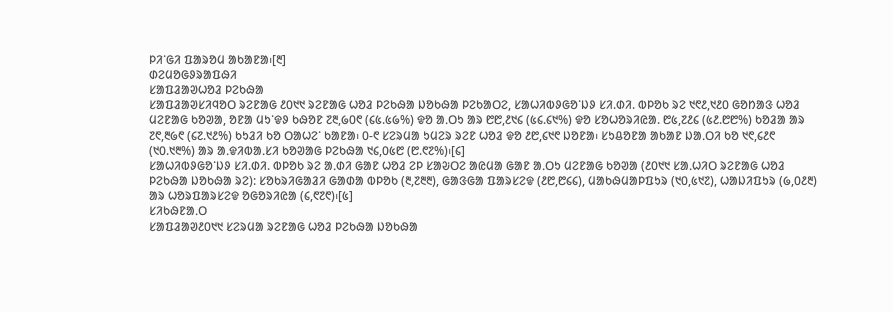ᱞᱤᱸᱜᱤ ᱯᱟᱨᱚᱢ ᱟᱠᱟᱱᱟ᱾[᱓]
ᱰᱮᱢᱚᱜᱽᱨᱟᱯᱷᱤ
ᱥᱟᱯᱲᱟᱣᱦᱚᱲ ᱞᱮᱠᱷᱟ
ᱥᱟᱯᱲᱟᱣᱥᱤᱧᱚᱛ ᱨᱮᱱᱟᱜ ᱒᱐᱑᱑ ᱨᱮᱱᱟᱜ ᱦᱚᱲ ᱞᱮᱠᱷᱟ ᱡᱚᱠᱷᱟ ᱞᱮᱠᱟᱛᱮ, ᱥᱟᱦᱤᱵᱽᱜᱚᱸᱡᱽ ᱥᱤ.ᱰᱤ. ᱵᱞᱚᱠ ᱨᱮ ᱑᱖᱒,᱑᱒᱐ ᱜᱚᱴᱟᱝ ᱦᱚᱲ ᱢᱮᱱᱟᱜ ᱠᱚᱣᱟ, ᱚᱱᱟ ᱢᱩᱸᱫᱽ ᱠᱷᱚᱱ ᱗᱓,᱙᱐᱖ (᱔᱕.᱕᱙%) ᱫᱚ ᱟᱹᱛᱩ ᱟᱨ ᱘᱘,᱒᱑᱔ (᱕᱔.᱔᱑%) ᱫᱚ ᱥᱚᱦᱚᱨᱤᱭᱟ. ᱘᱕,᱗᱒᱔ (᱕᱒.᱘᱘%) ᱠᱚᱲᱟ ᱟᱨ ᱗᱖,᱓᱙᱖ (᱔᱗.᱑᱒%) ᱠᱩᱲᱤ ᱠᱚ ᱛᱟᱦᱮᱸ ᱠᱟᱱᱟ᱾ ᱐-᱖ ᱥᱮᱨᱢᱟ ᱩᱢᱮᱨ ᱨᱮᱱ ᱦᱚᱲ ᱫᱚ ᱒᱘,᱔᱑᱖ ᱡᱚᱱᱟ᱾ ᱥᱩᱪᱚᱱᱟ ᱟᱠᱟᱱ ᱡᱟᱹᱛᱤ ᱠᱚ ᱑᱖,᱔᱒᱖ (᱑᱐.᱑᱓%) ᱟᱨ ᱟᱹᱫᱤᱵᱟᱹᱥᱤ ᱠᱚᱣᱟᱜ ᱞᱮᱠᱷᱟ ᱑᱔,᱐᱕᱘ (᱘.᱖᱗%)᱾[᱔]
ᱥᱟᱦᱤᱵᱽᱜᱚᱸᱡᱽ ᱥᱤ.ᱰᱤ. ᱵᱞᱚᱠ ᱨᱮ ᱟᱹᱰᱤ ᱜᱟᱱ ᱦᱚᱲ ᱮᱞ ᱥᱟᱶᱛᱮ ᱟᱭᱢᱟ ᱜᱟᱱ ᱟᱹᱛᱩ ᱢᱮᱱᱟᱜ ᱠᱚᱣᱟ (᱒᱐᱑᱑ ᱥᱟᱹᱦᱤᱛ ᱨᱮᱱᱟᱜ ᱦᱚᱲ ᱞᱮᱠᱷᱟ ᱡᱚᱠᱷᱟ ᱨᱮ): ᱥᱚᱠᱨᱤᱜᱟᱲᱤ ᱜᱟᱰᱟ ᱵᱞᱚᱠ (᱓,᱗᱓᱓), ᱜᱟᱝᱜᱟ ᱯᱟᱨᱥᱮᱫ (᱒᱘,᱘᱔᱔), ᱢᱟᱠᱷᱢᱟᱞᱯᱩᱨ (᱑᱐,᱕᱑᱗), ᱦᱟᱡᱤᱯᱩᱨ (᱙,᱐᱒᱓) ᱟᱨ ᱦᱚᱨᱯᱟᱨᱥᱮᱫ ᱚᱜᱚᱨᱤᱭᱟ (᱔,᱖᱗᱖)᱾[᱕]
ᱥᱤᱠᱷᱱᱟᱹᱛ
ᱥᱟᱯᱲᱟᱣ᱒᱐᱑᱑ ᱥᱮᱨᱢᱟ ᱨᱮᱱᱟᱜ ᱦᱚᱲ ᱞᱮᱠᱷᱟ ᱡᱚᱠᱷᱟ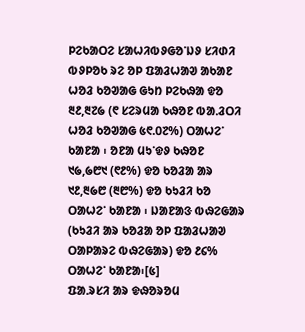ᱞᱮᱠᱟᱛᱮ ᱥᱟᱦᱤᱵᱽᱜᱚᱸᱡᱽ ᱥᱤᱰᱤ ᱵᱽᱞᱚᱠ ᱨᱮ ᱚᱞ ᱯᱟᱲᱦᱟᱣ ᱟᱠᱟᱱ ᱦᱚᱲ ᱠᱚᱣᱟᱜ ᱜᱩᱴ ᱞᱮᱠᱷᱟ ᱫᱚ ᱓᱒,᱓᱗᱙ (᱖ ᱥᱮᱨᱢᱟ ᱠᱷᱚᱱ ᱵᱟᱹᱲᱛᱤ ᱦᱚᱲ ᱠᱚᱣᱟᱜ ᱕᱖.᱐᱗%) ᱛᱟᱦᱮᱸ ᱠᱟᱱᱟ ᱾ ᱚᱱᱟ ᱢᱩᱸᱫᱽ ᱠᱷᱚᱱ ᱑᱙,᱙᱘᱑ (᱖᱒%) ᱫᱚ ᱠᱚᱲᱟ ᱟᱨ ᱑᱒,᱓᱙᱘ (᱓᱘%) ᱫᱚ ᱠᱩᱲᱤ ᱠᱚ ᱛᱟᱦᱮᱸ ᱠᱟᱱᱟ ᱾ ᱡᱟᱱᱟᱝ ᱵᱷᱮᱜᱟᱨ (ᱠᱩᱲᱤ ᱟᱨ ᱠᱚᱲᱟ ᱚᱞ ᱯᱟᱲᱦᱟᱣ ᱛᱟᱞᱟᱨᱮ ᱵᱷᱮᱜᱟᱨ) ᱫᱚ ᱒᱔% ᱛᱟᱦᱮᱸ ᱠᱟᱱᱟ᱾[᱕]
ᱯᱟᱹᱨᱥᱤ ᱟᱨ ᱫᱷᱚᱨᱚᱢ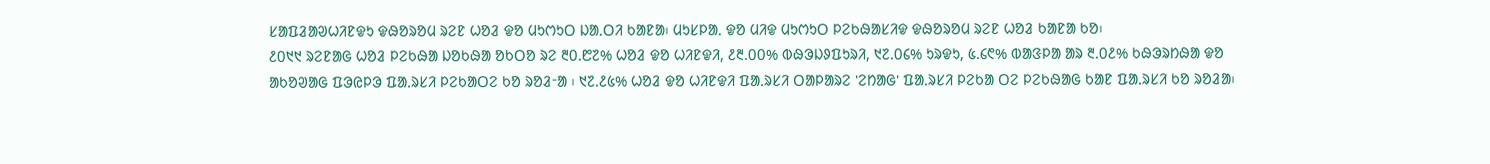ᱥᱟᱯᱲᱟᱣᱦᱤᱱᱫᱩ ᱫᱷᱚᱨᱚᱢ ᱨᱮᱱ ᱦᱚᱲ ᱫᱚ ᱢᱩᱬᱩᱛ ᱡᱟᱹᱛᱤ ᱠᱟᱱᱟ᱾ ᱢᱩᱥᱞᱟᱹ ᱫᱚ ᱢᱤᱫ ᱢᱩᱬᱩᱛ ᱞᱮᱠᱷᱟᱥᱤᱫ ᱫᱷᱚᱨᱚᱢ ᱨᱮᱱ ᱦᱚᱲ ᱠᱟᱱᱟ ᱠᱚ᱾
᱒᱐᱑᱑ ᱨᱮᱱᱟᱜ ᱦᱚᱲ ᱞᱮᱠᱷᱟ ᱡᱚᱠᱷᱟ ᱚᱠᱛᱚ ᱨᱮ ᱓᱐.᱘᱗% ᱦᱚᱲ ᱫᱚ ᱦᱤᱱᱫᱤ, ᱒᱓.᱐᱐% ᱵᱷᱳᱡᱽᱯᱩᱨᱤ, ᱑᱗.᱐᱔% ᱩᱨᱫᱩ, ᱕.᱔᱖% ᱵᱟᱝᱞᱟ ᱟᱨ ᱓.᱐᱒% ᱠᱷᱳᱨᱴᱷᱟ ᱫᱚ ᱟᱠᱚᱣᱟᱜ ᱯᱳᱭᱞᱳ ᱯᱟᱹᱨᱥᱤ ᱞᱮᱠᱟᱛᱮ ᱠᱚ ᱨᱚᱲᱼᱟ ᱾ ᱑᱗.᱒᱕% ᱦᱚᱲ ᱫᱚ ᱦᱤᱱᱫᱤ ᱯᱟᱹᱨᱥᱤ ᱛᱟᱞᱟᱨᱮ 'ᱮᱴᱟᱜ' ᱯᱟᱹᱨᱥᱤ ᱞᱮᱠᱟ ᱛᱮ ᱞᱮᱠᱷᱟᱜ ᱠᱟᱱ ᱯᱟᱹᱨᱥᱤ ᱠᱚ ᱨᱚᱲᱟ᱾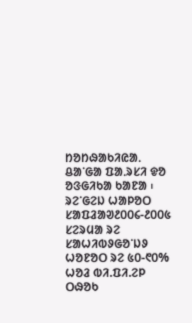ᱴᱚᱴᱷᱟᱠᱤᱭᱟᱹ ᱪᱟᱸᱜᱟ ᱯᱟᱹᱨᱥᱤ ᱫᱚ ᱚᱝᱜᱤᱠᱟ ᱠᱟᱱᱟ ᱾
ᱨᱮᱸᱜᱮᱡ ᱦᱟᱞᱚᱛ
ᱥᱟᱯᱲᱟᱣ᱒᱐᱐᱔-᱒᱐᱐᱕ ᱥᱮᱨᱢᱟ ᱨᱮ ᱥᱟᱦᱤᱵᱽᱜᱚᱸᱡᱽ ᱦᱚᱱᱚᱛ ᱨᱮ ᱕᱐-᱖᱐% ᱦᱚᱲ ᱵᱤ.ᱯᱤ.ᱮᱞ ᱛᱷᱚᱠ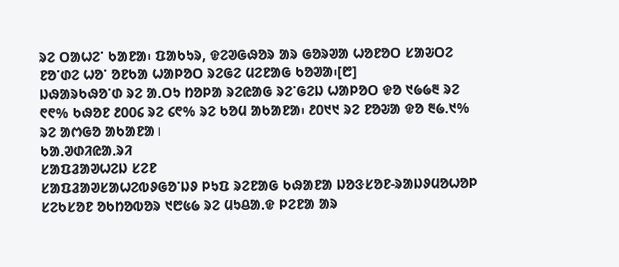ᱨᱮ ᱛᱟᱦᱮᱸ ᱠᱟᱱᱟ᱾ ᱯᱟᱠᱩᱨ, ᱫᱮᱣᱜᱷᱚᱨ ᱟᱨ ᱜᱚᱨᱣᱟ ᱦᱚᱱᱚᱛ ᱥᱟᱶᱛᱮ ᱱᱚᱸᱰᱮ ᱦᱚᱸ ᱚᱱᱠᱟ ᱦᱟᱞᱚᱛ ᱨᱮᱜᱮ ᱢᱮᱱᱟᱜ ᱠᱚᱣᱟ᱾[᱘]
ᱡᱷᱟᱨᱠᱷᱚᱸᱰ ᱨᱮ ᱟᱹᱛᱩ ᱴᱚᱞᱟ ᱨᱮᱭᱟᱜ ᱨᱮᱸᱜᱮᱡ ᱦᱟᱞᱚᱛ ᱫᱚ ᱑᱙᱙᱓ ᱨᱮ ᱖᱖% ᱠᱷᱚᱱ ᱒᱐᱐᱔ ᱨᱮ ᱔᱖% ᱨᱮ ᱠᱚᱢ ᱟᱠᱟᱱᱟ᱾ ᱒᱐᱑᱑ ᱨᱮ ᱱᱚᱶᱟ ᱫᱚ ᱓᱙.᱑% ᱨᱮ ᱟᱬᱜᱚ ᱟᱠᱟᱱᱟ।
ᱠᱟᱹᱣᱰᱤᱭᱟᱹᱨᱤ
ᱥᱟᱯᱲᱟᱣᱦᱮᱡ ᱥᱮᱱ
ᱥᱟᱯᱲᱟᱣᱥᱟᱦᱮᱵᱽᱜᱚᱸᱡᱽ ᱞᱩᱯ ᱨᱮᱱᱟᱜ ᱠᱷᱟᱱᱟ ᱡᱚᱝᱥᱚᱱ-ᱨᱟᱡᱽᱢᱚᱦᱚᱞ ᱥᱮᱠᱥᱚᱱ ᱚᱠᱴᱚᱵᱚᱨ ᱑᱘᱕᱙ ᱨᱮ ᱢᱩᱪᱟᱹᱫ ᱞᱮᱱᱟ ᱟᱨ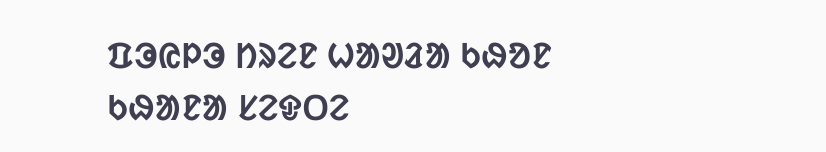ᱯᱳᱭᱞᱳ ᱴᱨᱮᱱ ᱦᱟᱣᱲᱟ ᱠᱷᱚᱱ ᱠᱷᱟᱱᱟ ᱥᱮᱫᱛᱮ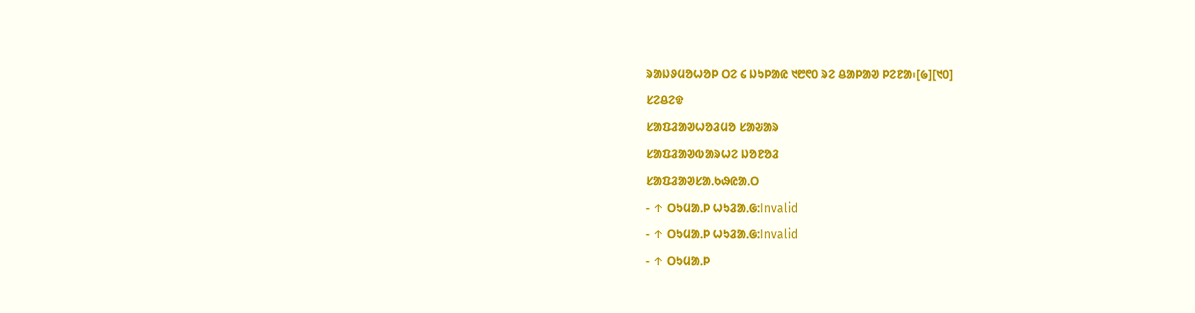ᱨᱟᱡᱽᱢᱚᱦᱚᱞ ᱛᱮ ᱔ ᱡᱩᱞᱟᱭ ᱑᱘᱖᱐ ᱨᱮ ᱪᱟᱞᱟᱣ ᱞᱮᱱᱟ᱾[᱙][᱑᱐]
ᱥᱮᱪᱮᱫ
ᱥᱟᱯᱲᱟᱣᱦᱚᱲᱢᱚ ᱥᱟᱶᱟᱨ
ᱥᱟᱯᱲᱟᱣᱵᱟᱨᱦᱮ ᱡᱚᱱᱚᱲ
ᱥᱟᱯᱲᱟᱣᱥᱟᱹᱠᱷᱭᱟᱹᱛ
- ↑ ᱛᱩᱢᱟᱹᱞ ᱦᱩᱲᱟᱹᱜ:Invalid
- ↑ ᱛᱩᱢᱟᱹᱞ ᱦᱩᱲᱟᱹᱜ:Invalid
- ↑ ᱛᱩᱢᱟᱹᱞ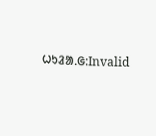ᱦᱩᱲᱟᱹᱜ:Invalid